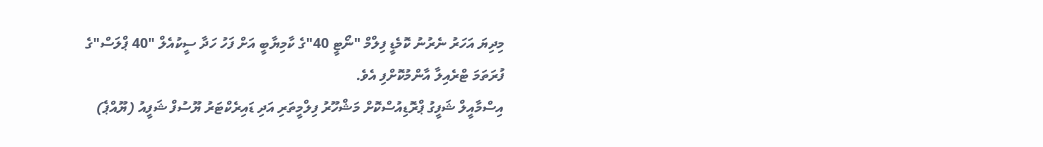މިދިޔަ އަހަރު ނެރުނު ކޮމެޑީ ފިލްމް "ނޯޓީ 40"ގެ ކާމިޔާބީ އަށް ފަހު ހަދާ ސީކުއެލް "40 ޕްލަސް"ގެ ފުރަތަމަ ޓްރެއިލާ އާންމުކޮށްފި އެވެ.
އިސްމާއީލް ޝަފީގު ޕްރޮޑިއުސްކޮށް މަޝްހޫރު ފިލްމީތަރި އަދި ޑައިރެކްޓަރު ޔޫސުފް ޝަފީއު (ޔޫއްޕެ)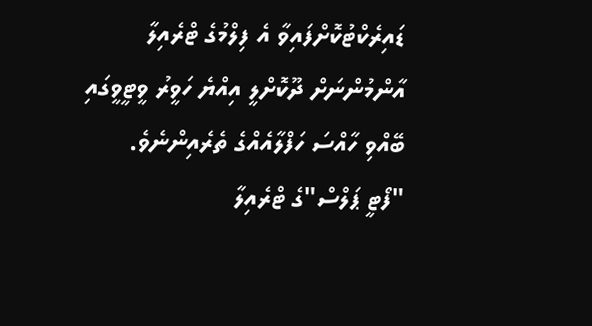ޑައިރެކްޓުކޮށްފައިވާ އެ ފިލްމުގެ ޓްރެއިލާ އާންމުންނަށް ދޫކޮށްލީ އިއްޔެ ހަވީރު ވީޓީވީގައި ބޭއްވި ހާއްސަ ހަފްލާއެއްގެ ތެރެއިންނެވެ.
"ފޯޓީ ޕަލްސް"ގެ ޓްރެއިލާ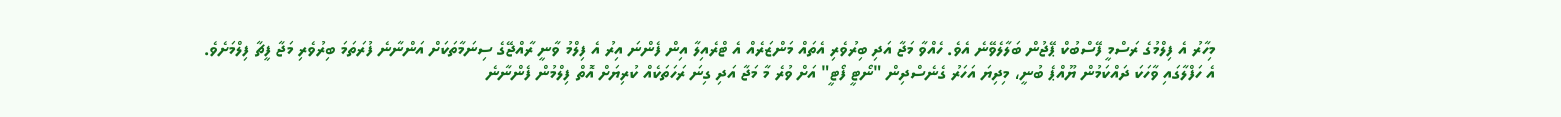މިހާރު އެ ފިލްމުގެ ރަސްމީ ފޭސްބުކް ޕޭޖުން ބަލާލެވޭނެ އެވެ. ހެއްވާ މަޖާ އަދި ބިރުވެރި އެތައް މަންޒަރެއް އެ ޓްރެއިލާ އިން ފެންނަ އިރު އެ ފިލްމު ވާނީ ރާއްޖޭގެ ސިނަމާތަކަށް އަންނާނެ ފުރަތަމަ ބިރުވެރި މަޖާ ފީޗާ ފިލްމަށެވެ.
އެ ހަފްލާގައި ވާހަކަ ދައްކަމުން ޔޫއްޕެ ބުނީ، މިދިޔަ އަހަރު ގެނެސްދިން "ނޯޓީ ފޯޓީ" އަށް ވުރެ މާ މަޖާ އަދި ގިނަ ރަހަތަކެއް ކުރިޔަށް އޮތް ފިލްމުން ފެންނާނެ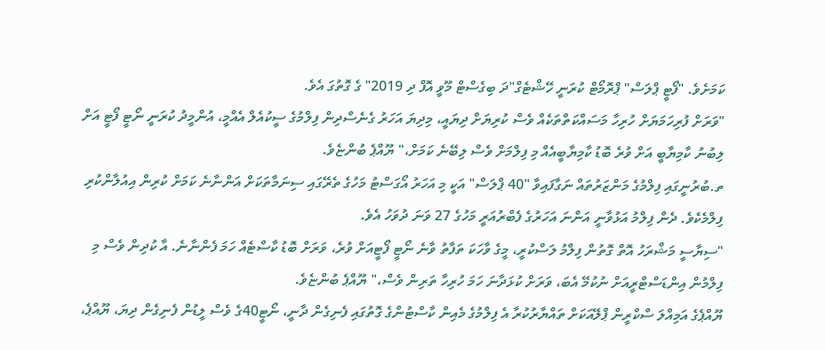ކަމަށެވެ. "ފޯޓީ ޕްލަސް" ޕްރޮމޯޓް ކުރަނީ ހޭޝްޓެގް"ދަ ބިގެސްޓް މޫވީ އޮފް ދި 2019" ގެ ގޮތުގަ އެވެ.
"ވަރަށް ފުރިހަމަޔަށް ހުރިހާ މަސައްކަތްތަކެއް ވެސް ކުރިޔަށް ދިޔައީ، މިދިޔަ އަހަރު ގެނެސްދިން ފިލްމުގެ ސީކުއެލް އެއްމީ، އުންމީދު ކުރަނީ ނޯޓީ ފޯޓީ އަށް ލިބުނު ކާމިޔާބީ އަށް ވުރެ ބޮޑު ކާމިޔާބީއެއް މި ފިލްމަށް ވެސް ލިބޭނެ ކަމަށް،" ޔޫއްޕެ ބުންޏެވެ.
ތ.ބުރުނީގައި ފިލްމުގެ މަންޒަރުތައް ނަގާފައިވާ "40 ޕްލަސް" އަކީ މި އަހަރު އޯގަސްޓު މަހުގެ ތެރޭގައި ސިނަމާތަކަށް އަންނާނެ ކަމަށް ކުރިން އިއުލާންކުރި ފިލްމެކެވެ. ދެން ފިލްމު އަޅުވާނީ އަންނަ އަހަރުގެ ފެބްރުއަރީ މަހުގެ 27 ވަނަ ދުވަހު އެވެ.
"ސިޔާސީ މަޝްރަހު އޮތް ގޮތުން ފިލްމު ލަސްކުރީ، މީގެ ވާހަކަ ތަފާތު ވާނެ ނޯޓީ ފޯޓީއަށް ވުރެ، ވަރަށް ބޮޑު ކާސްޓެއް ހަމަ ފެންނާނެ. އާ ކުދިން ވެސް މި ފިލްމުން އިންޑަސްޓްރީއަށް ނުކުމޭ އެބަ، ވަރަށް ކުޅަދާނަ ހަމަ ހުރިހާ ތަރިން ވެސް،" ޔޫއްޕެ ބުންޏެވެ.
ޔޫއްޕެގެ އަމިއްލަ ސްކްރީން ޕްލޭއަކަށް ތައްޔާރުކުރާ އެ ފިލްމުގެ މެއިން ކާސްޓުންގެ ގޮތުގައި ފެނިގެން ދާނީ، ނޯޓީ40ގެ ވެސް ލީޑުން ފެނިގެން ދިޔަ، ޔޫއްޕެ،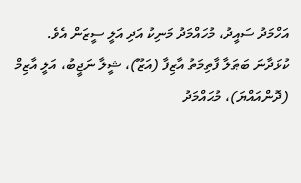އަހްމަދު ސައީދު، މުހައްމަދު މަނިކު އަދި އަލީ ސީޒަން އެވެ.
ކުޅަދާނަ ބަޠަލާ ފާތިމަތު އާޒިފާ (އަޒޫ)، ޝީލާ ނަޖީބު، އަލީ އާޒިމް (ދޮންއައްޔަ)، މުޙައްމަދު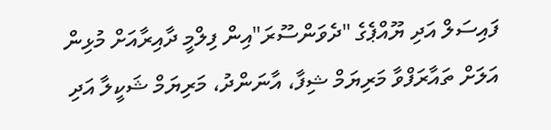ފައިސަލް އަދި ޔޫއްޕެގެ "ދެވަންސޫރަ"އިން ފިލްމީ ދާއިރާއަށް މުޅިން އަލަށް ތައާރަފްވާ މަރިޔަމް ޝިފާ، އާނަންދު، މަރިޔަމް ޝަކީލާ އަދި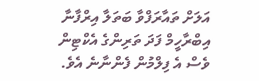އަލަށް ތައާރަފްވާ ބަތަލާ އިރްފާނާ އިބްރާހީމް ފަދަ ތަރިންގެ އެކްޓިން ވެސް އެ ފިލްމުން ފެންނާނެ އެވެ.